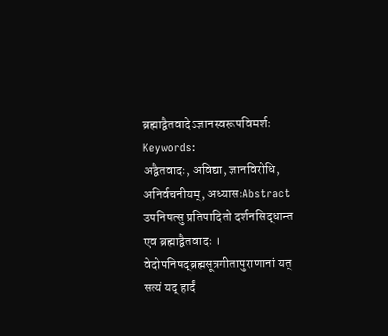ब्रह्माद्वैतवादेऽज्ञानस्वरूपविमर्शः
Keywords:
अद्वैतवादः, अविद्या, ज्ञानविरोधि, अनिर्वचनीयम्, अध्यासःAbstract
उपनिषत्सु प्रतिपादितो दर्शनसिद्धान्त एव ब्रह्माद्वैतवादः । वेदोपनिषद्ब्रह्मसूत्रगीतापुराणानां यत् सत्यं यद् हार्दं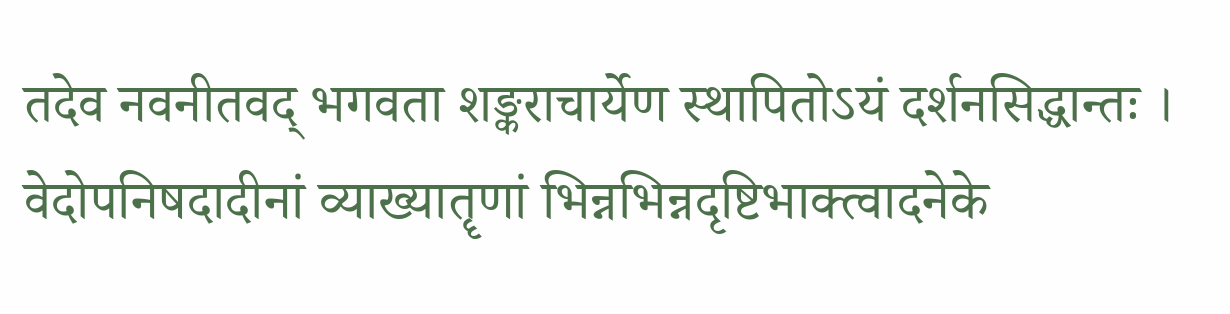तदेव नवनीतवद् भगवता शङ्कराचार्येण स्थापितोऽयं दर्शनसिद्धान्तः । वेदोपनिषदादीनां व्याख्यातॄणां भिन्नभिन्नदृष्टिभाक्त्वादनेके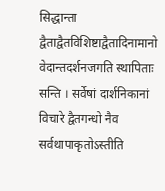सिद्धान्ता द्वैताद्वैतविशिष्टाद्वैतादिनामानो वेदान्तदर्शनजगति स्थापिताः सन्ति । सर्वेषां दार्शनिकानां विचारे द्वैतगन्धो नैव सर्वथापाकृतोऽस्तीति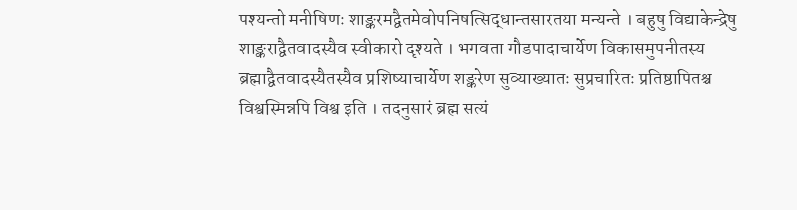पश्यन्तो मनीषिणः शाङ्करमद्वैतमेवोपनिषत्सिद्धान्तसारतया मन्यन्ते । बहुषु विद्याकेन्द्रेषु शाङ्कराद्वैतवादस्यैव स्वीकारो दृश्यते । भगवता गौडपादाचार्येण विकासमुपनीतस्य ब्रह्माद्वैतवादस्यैतस्यैव प्रशिष्याचार्येण शङ्करेण सुव्याख्यातः सुप्रचारितः प्रतिष्ठापितश्च विश्वस्मिन्नपि विश्व इति । तदनुसारं ब्रह्म सत्यं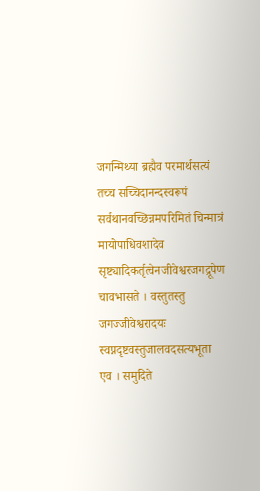जगन्मिथ्या ब्रह्मैव परमार्थसत्यं तच्च सच्चिदानन्दस्वरूपं सर्वथानवच्छिन्नमपरिमितं चिन्मात्रं मायोपाधिवशादेव सृष्ट्यादिकर्तृत्वेनजीवेश्वरजगद्रूपेण चावभासते । वस्तुतस्तु जगज्जीवेश्वरादयः स्वप्नदृष्टवस्तुजालवदसत्यभूता एव । समुदिते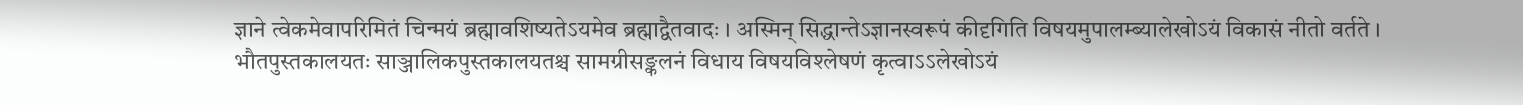ज्ञाने त्वेकमेवापरिमितं चिन्मयं ब्रह्मावशिष्यतेऽयमेव ब्रह्माद्वैतवादः । अस्मिन् सिद्धान्तेऽज्ञानस्वरूपं कीदृगिति विषयमुपालम्ब्यालेखोऽयं विकासं नीतो वर्तते । भौतपुस्तकालयतः साञ्जालिकपुस्तकालयतश्च सामग्रीसङ्कलनं विधाय विषयविश्लेषणं कृत्वाऽऽलेखोऽयं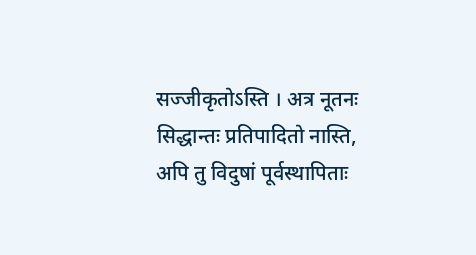सज्जीकृतोऽस्ति । अत्र नूतनः सिद्धान्तः प्रतिपादितो नास्ति, अपि तु विदुषां पूर्वस्थापिताः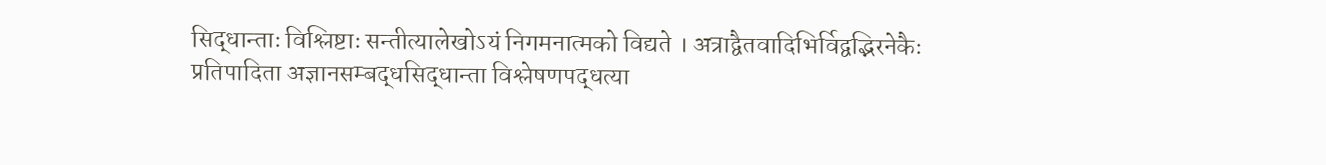सिद्धान्ताः विश्लिष्टाः सन्तीत्यालेखोऽयं निगमनात्मको विद्यते । अत्राद्वैतवादिभिर्विद्वद्भिरनेकैः प्रतिपादिता अज्ञानसम्बद्धसिद्धान्ता विश्लेषणपद्धत्या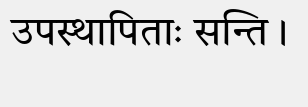उपस्थापिताः सन्ति ।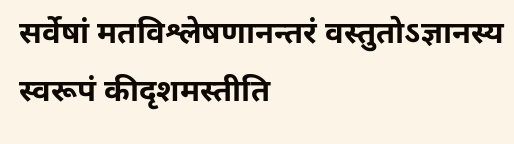सर्वेषां मतविश्लेषणानन्तरं वस्तुतोऽज्ञानस्य स्वरूपं कीदृशमस्तीति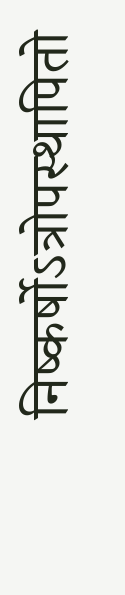निष्कर्षोऽत्रोपस्थापितो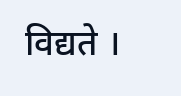विद्यते ।